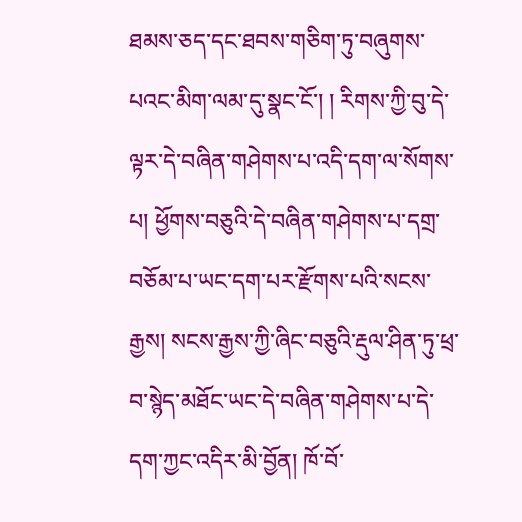ཐམས་ཅད་དང་ཐབས་གཅིག་ཏུ་བཞུགས་པའང་མིག་ལམ་དུ་སྣང་ངོ་། ། རིགས་ཀྱི་བུ་དེ་ལྟར་དེ་བཞིན་གཤེགས་པ་འདི་དག་ལ་སོགས་པ། ཕྱོགས་བཅུའི་དེ་བཞིན་གཤེགས་པ་དགྲ་བཅོམ་པ་ཡང་དག་པར་རྫོགས་པའི་སངས་རྒྱས། སངས་རྒྱས་ཀྱི་ཞིང་བཅུའི་རྡུལ་ཤིན་ཏུ་ཕྲ་བ་སྙེད་མཐོང་ཡང་དེ་བཞིན་གཤེགས་པ་དེ་དག་ཀྱང་འདིར་མི་བྱོན། ཁོ་བོ་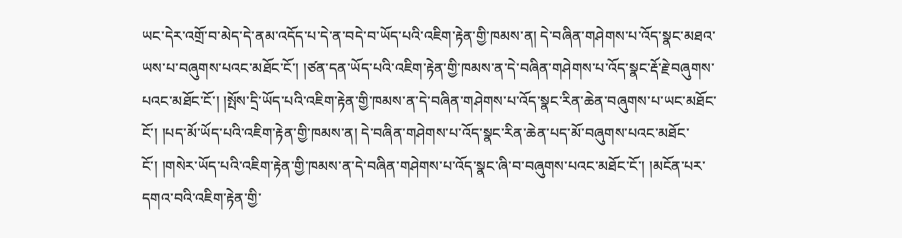ཡང་དེར་འགྲོ་བ་མེད་དེ་ནམ་འདོད་པ་དེ་ན་བདེ་བ་ཡོད་པའི་འཇིག་རྟེན་གྱི་ཁམས་ན། དེ་བཞིན་གཤེགས་པ་འོད་སྣང་མཐའ་ཡས་པ་བཞུགས་པའང་མཐོང་ངོ་། །ཙན་དན་ཡོད་པའི་འཇིག་རྟེན་གྱི་ཁམས་ན་དེ་བཞིན་གཤེགས་པ་འོད་སྣང་རྡོ་རྗེ་བཞུགས་པའང་མཐོང་ངོ་། །སྤོས་དྲི་ཡོད་པའི་འཇིག་རྟེན་གྱི་ཁམས་ན་དེ་བཞིན་གཤེགས་པ་འོད་སྣང་རིན་ཆེན་བཞུགས་པ་ཡང་མཐོང་ངོ་། །པད་མོ་ཡོད་པའི་འཇིག་རྟེན་གྱི་ཁམས་ན། དེ་བཞིན་གཤེགས་པ་འོད་སྣང་རིན་ཆེན་པད་མོ་བཞུགས་པའང་མཐོང་ངོ་། །གསེར་ཡོད་པའི་འཇིག་རྟེན་གྱི་ཁམས་ན་དེ་བཞིན་གཤེགས་པ་འོད་སྣང་ཞི་བ་བཞུགས་པའང་མཐོང་ངོ་། །མངོན་པར་དགའ་བའི་འཇིག་རྟེན་གྱི་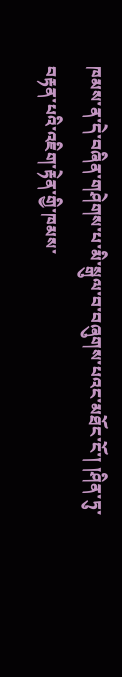ཁམས་ན་དེ་བཞིན་གཤེགས་པ་མི་སྒུལ་བ་བཞུགས་པའང་མཐོང་ངོ་། །ཤིན་ཏུ་བརྟན་པའི་འཇིག་རྟེན་གྱི་ཁམས་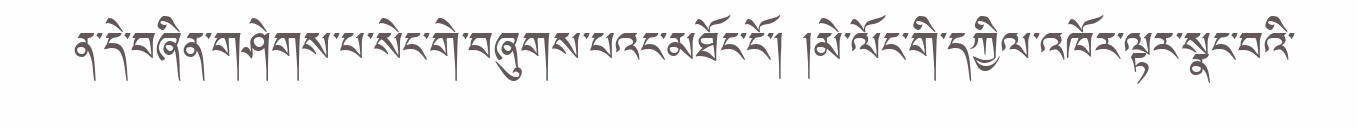ན་དེ་བཞིན་གཤེགས་པ་སེང་གེ་བཞུགས་པའང་མཐོང་ངོ་། །མེ་ལོང་གི་དཀྱིལ་འཁོར་ལྟར་སྣང་བའི་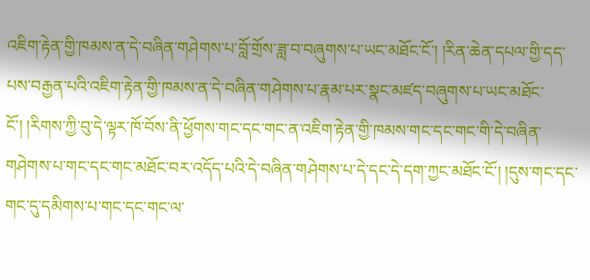འཇིག་རྟེན་གྱི་ཁམས་ན་དེ་བཞིན་གཤེགས་པ་བློ་གྲོས་ཟླ་བ་བཞུགས་པ་ཡང་མཐོང་ངོ་། །རིན་ཆེན་དཔལ་གྱི་དད་པས་བརྒྱན་པའི་འཇིག་རྟེན་གྱི་ཁམས་ན་དེ་བཞིན་གཤེགས་པ་རྣམ་པར་སྣང་མཛད་བཞུགས་པ་ཡང་མཐོང་ངོ་། །རིགས་ཀྱི་བུ་དེ་ལྟར་ཁོ་བོས་ནི་ཕྱོགས་གང་དང་གང་ན་འཇིག་རྟེན་གྱི་ཁམས་གང་དང་གང་གི་དེ་བཞིན་གཤེགས་པ་གང་དང་གང་མཐོང་བར་འདོད་པའི་དེ་བཞིན་གཤེགས་པ་དེ་དང་དེ་དག་ཀྱང་མཐོང་ངོ་། །དུས་གང་དང་གང་དུ་དམིགས་པ་གང་དང་གང་ལ་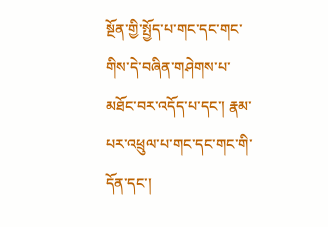སྔོན་གྱི་སྤྱོད་པ་གང་དང་གང་གིས་དེ་བཞིན་གཤེགས་པ་མཐོང་བར་འདོད་པ་དང་། རྣམ་པར་འཕྲུལ་པ་གང་དང་གང་གི་དོན་དང་།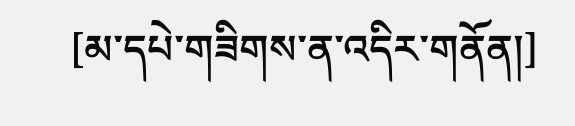[མ་དཔེ་གཟིགས་ན་འདིར་གནོན།]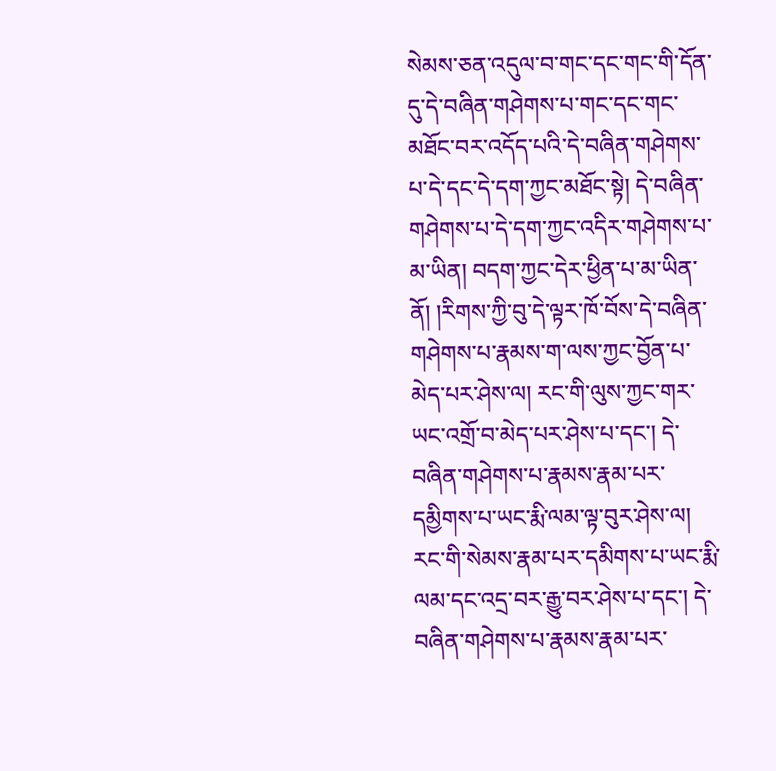སེམས་ཅན་འདུལ་བ་གང་དང་གང་གི་དོན་དུ་དེ་བཞིན་གཤེགས་པ་གང་དང་གང་མཐོང་བར་འདོད་པའི་དེ་བཞིན་གཤེགས་པ་དེ་དང་དེ་དག་ཀྱང་མཐོང་སྟེ། དེ་བཞིན་གཤེགས་པ་དེ་དག་ཀྱང་འདིར་གཤེགས་པ་མ་ཡིན། བདག་ཀྱང་དེར་ཕྱིན་པ་མ་ཡིན་ནོ། །རིགས་ཀྱི་བུ་དེ་ལྟར་ཁོ་བོས་དེ་བཞིན་གཤེགས་པ་རྣམས་ག་ལས་ཀྱང་བྱོན་པ་མེད་པར་ཤེས་ལ། རང་གི་ལུས་ཀྱང་གར་ཡང་འགྲོ་བ་མེད་པར་ཤེས་པ་དང་། དེ་བཞིན་གཤེགས་པ་རྣམས་རྣམ་པར་དམྱིགས་པ་ཡང་རྨི་ལམ་ལྟ་བུར་ཤེས་ལ། རང་གི་སེམས་རྣམ་པར་དམིགས་པ་ཡང་རྨི་ལམ་དང་འདྲ་བར་རྒྱུ་བར་ཤེས་པ་དང་། དེ་བཞིན་གཤེགས་པ་རྣམས་རྣམ་པར་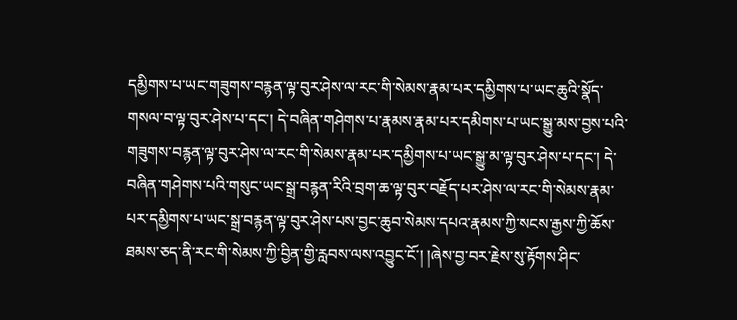དམྱིགས་པ་ཡང་གཟུགས་བརྙན་ལྟ་བུར་ཤེས་ལ་རང་གི་སེམས་རྣམ་པར་དམྱིགས་པ་ཡང་ཆུའི་སྣོད་གསལ་བ་ལྟ་བུར་ཤེས་པ་དང་། དེ་བཞིན་གཤེགས་པ་རྣམས་རྣམ་པར་དམིགས་པ་ཡང་སྒྱུ་མས་བྱས་པའི་གཟུགས་བརྙན་ལྟ་བུར་ཤེས་ལ་རང་གི་སེམས་རྣམ་པར་དམྱིགས་པ་ཡང་སྒྱུ་མ་ལྟ་བུར་ཤེས་པ་དང་། དེ་བཞིན་གཤེགས་པའི་གསུང་ཡང་སྒྲ་བརྙན་རིའི་བྲག་ཆ་ལྟ་བུར་བརྗོད་པར་ཤེས་ལ་རང་གི་སེམས་རྣམ་པར་དམྱིགས་པ་ཡང་སྒྲ་བརྙན་ལྟ་བུར་ཤེས་པས་བྱང་ཆུབ་སེམས་དཔའ་རྣམས་ཀྱི་སངས་རྒྱས་ཀྱི་ཆོས་ཐམས་ཅད་ནི་རང་གི་སེམས་ཀྱི་བྱིན་གྱི་རླབས་ལས་འབྱུང་ངོ་། །ཞེས་བྱ་བར་རྗེས་སུ་རྟོགས་ཤིང་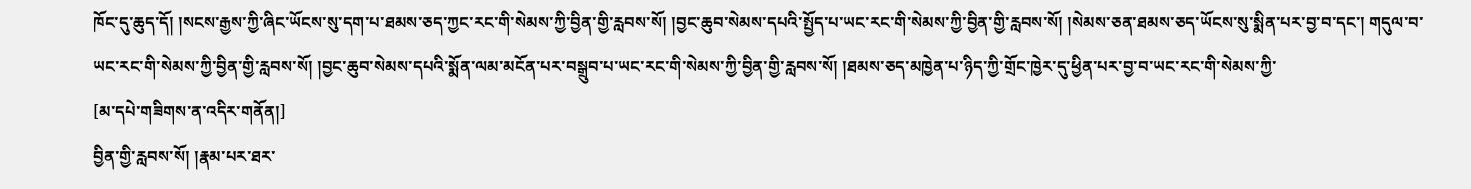ཁོང་དུ་ཆུད་དོ། །སངས་རྒྱས་ཀྱི་ཞིང་ཡོངས་སུ་དག་པ་ཐམས་ཅད་ཀྱང་རང་གི་སེམས་ཀྱི་བྱིན་གྱི་རླབས་སོ། །བྱང་ཆུབ་སེམས་དཔའི་སྤྱོད་པ་ཡང་རང་གི་སེམས་ཀྱི་བྱིན་གྱི་རླབས་སོ། །སེམས་ཅན་ཐམས་ཅད་ཡོངས་སུ་སྨིན་པར་བྱ་བ་དང་། གདུལ་བ་ཡང་རང་གི་སེམས་ཀྱི་བྱིན་གྱི་རླབས་སོ། །བྱང་ཆུབ་སེམས་དཔའི་སྨོན་ལམ་མངོན་པར་བསྒྲུབ་པ་ཡང་རང་གི་སེམས་ཀྱི་བྱིན་གྱི་རླབས་སོ། །ཐམས་ཅད་མཁྱེན་པ་ཉིད་ཀྱི་གྲོང་ཁྱེར་དུ་ཕྱིན་པར་བྱ་བ་ཡང་རང་གི་སེམས་ཀྱི་
[མ་དཔེ་གཟིགས་ན་འདིར་གནོན།]
བྱིན་གྱི་རླབས་སོ། །རྣམ་པར་ཐར་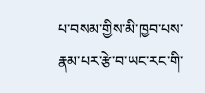པ་བསམ་གྱིས་མི་ཁྱབ་པས་རྣམ་པར་རྩེ་བ་ཡང་རང་གི་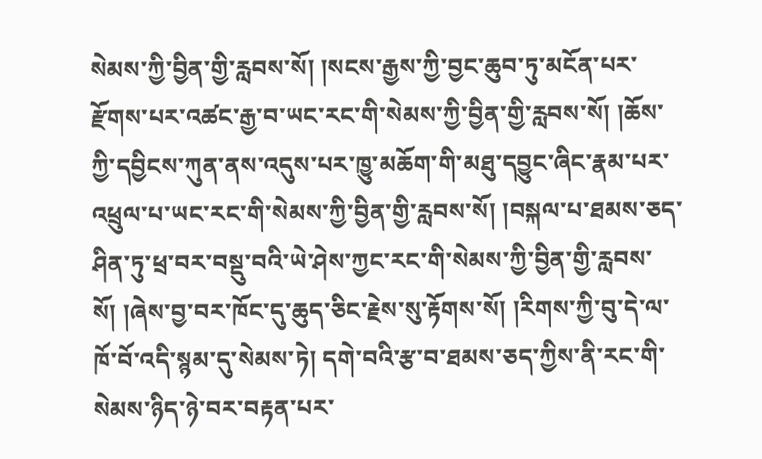སེམས་ཀྱི་བྱིན་གྱི་རླབས་སོ། །སངས་རྒྱས་ཀྱི་བྱང་ཆུབ་ཏུ་མངོན་པར་རྫོགས་པར་འཚང་རྒྱ་བ་ཡང་རང་གི་སེམས་ཀྱི་བྱིན་གྱི་རླབས་སོ། །ཆོས་ཀྱི་དབྱིངས་ཀུན་ནས་འདུས་པར་ཁྱུ་མཆོག་གི་མཐུ་དབྱུང་ཞིང་རྣམ་པར་འཕྲུལ་པ་ཡང་རང་གི་སེམས་ཀྱི་བྱིན་གྱི་རླབས་སོ། །བསྐལ་པ་ཐམས་ཅད་ཤིན་ཏུ་ཕྲ་བར་བསྡུ་བའི་ཡེ་ཤེས་ཀྱང་རང་གི་སེམས་ཀྱི་བྱིན་གྱི་རླབས་སོ། །ཞེས་བྱ་བར་ཁོང་དུ་ཆུད་ཅིང་རྗེས་སུ་རྟོགས་སོ། །རིགས་ཀྱི་བུ་དེ་ལ་ཁོ་བོ་འདི་སྙམ་དུ་སེམས་ཏེ། དགེ་བའི་རྩ་བ་ཐམས་ཅད་ཀྱིས་ནི་རང་གི་སེམས་ཉིད་ཉེ་བར་བརྟན་པར་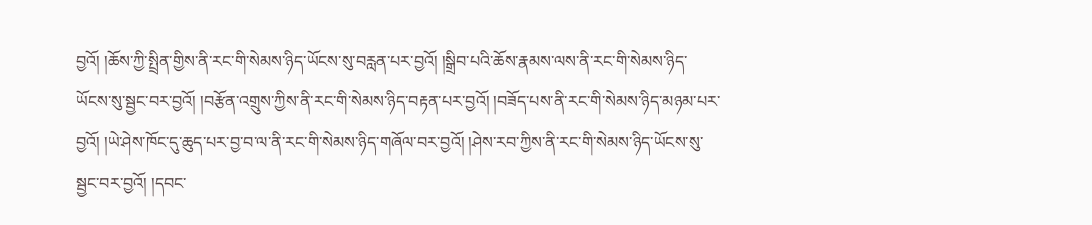བྱའོ། །ཆོས་ཀྱི་སྤྲིན་གྱིས་ནི་རང་གི་སེམས་ཉིད་ཡོངས་སུ་བརླན་པར་བྱའོ། །སྒྲིབ་པའི་ཆོས་རྣམས་ལས་ནི་རང་གི་སེམས་ཉིད་ཡོངས་སུ་སྦྱང་བར་བྱའོ། །བརྩོན་འགྲུས་ཀྱིས་ནི་རང་གི་སེམས་ཉིད་བརྟན་པར་བྱའོ། །བཟོད་པས་ནི་རང་གི་སེམས་ཉིད་མཉམ་པར་བྱའོ། །ཡེ་ཤེས་ཁོང་དུ་ཆུད་པར་བྱ་བ་ལ་ནི་རང་གི་སེམས་ཉིད་གཞོལ་བར་བྱའོ། །ཤེས་རབ་ཀྱིས་ནི་རང་གི་སེམས་ཉིད་ཡོངས་སུ་སྦྱང་བར་བྱའོ། །དབང་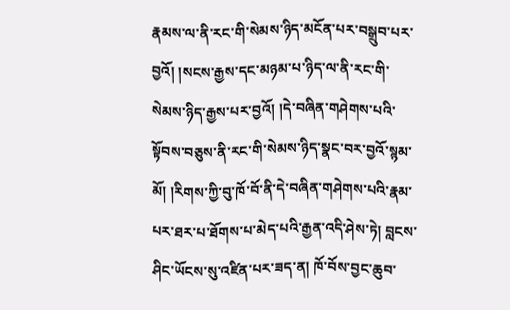རྣམས་ལ་ནི་རང་གི་སེམས་ཉིད་མངོན་པར་བསྒྲུབ་པར་བྱའོ། །སངས་རྒྱས་དང་མཉམ་པ་ཉིད་ལ་ནི་རང་གི་སེམས་ཉིད་རྒྱས་པར་བྱའོ། །དེ་བཞིན་གཤེགས་པའི་སྟོབས་བཅུས་ནི་རང་གི་སེམས་ཉིད་སྣང་བར་བྱའོ་སྙམ་མོ། །རིགས་ཀྱི་བུ་ཁོ་བོ་ནི་དེ་བཞིན་གཤེགས་པའི་རྣམ་པར་ཐར་པ་ཐོགས་པ་མེད་པའི་རྒྱན་འདི་ཤེས་ཏེ། བླངས་ཤིང་ཡོངས་སུ་འཛིན་པར་ཟད་ན། ཁོ་བོས་བྱང་ཆུབ་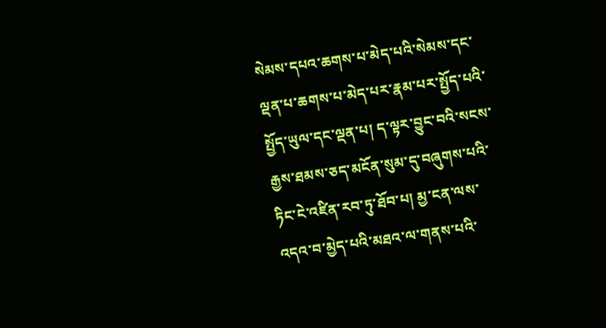སེམས་དཔའ་ཆགས་པ་མེད་པའི་སེམས་དང་ལྡན་པ་ཆགས་པ་མེད་པར་རྣམ་པར་སྤྱོད་པའི་སྤྱོད་ཡུལ་དང་ལྡན་པ། ད་ལྟར་བྱུང་བའི་སངས་རྒྱས་ཐམས་ཅད་མངོན་སུམ་དུ་བཞུགས་པའི་ཏིང་ངེ་འཛིན་རབ་ཏུ་ཐོབ་པ། མྱ་ངན་ལས་འདའ་བ་མྱེད་པའི་མཐའ་ལ་གནས་པའི་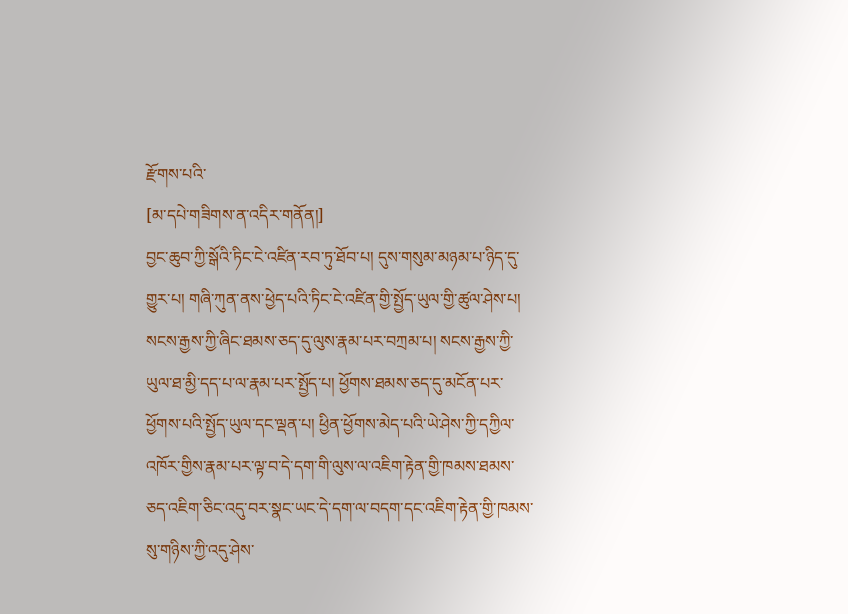རྫོགས་པའི་
[མ་དཔེ་གཟིགས་ན་འདིར་གནོན།]
བྱང་ཆུབ་ཀྱི་སྒོའི་ཏིང་ངེ་འཛིན་རབ་ཏུ་ཐོབ་པ། དུས་གསུམ་མཉམ་པ་ཉིད་དུ་གྱུར་པ། གཞི་ཀུན་ནས་ཕྱེད་པའི་ཏིང་ངེ་འཛིན་གྱི་སྤྱོད་ཡུལ་གྱི་ཚུལ་ཤེས་པ། སངས་རྒྱས་ཀྱི་ཞིང་ཐམས་ཅད་དུ་ལུས་རྣམ་པར་བཀྲམ་པ། སངས་རྒྱས་ཀྱི་ཡུལ་ཐ་མྱི་དད་པ་ལ་རྣམ་པར་སྤྱོད་པ། ཕྱོགས་ཐམས་ཅད་དུ་མངོན་པར་ཕྱོགས་པའི་སྤྱོད་ཡུལ་དང་ལྡན་པ། ཕྱིན་ཕྱོགས་མེད་པའི་ཡེ་ཤེས་ཀྱི་དཀྱིལ་འཁོར་གྱིས་རྣམ་པར་ལྟ་བ་དེ་དག་གི་ལུས་ལ་འཇིག་རྟེན་གྱི་ཁམས་ཐམས་ཅད་འཇིག་ཅིང་འདུ་བར་སྣང་ཡང་དེ་དག་ལ་བདག་དང་འཇིག་རྟེན་གྱི་ཁམས་སུ་གཉིས་ཀྱི་འདུ་ཤེས་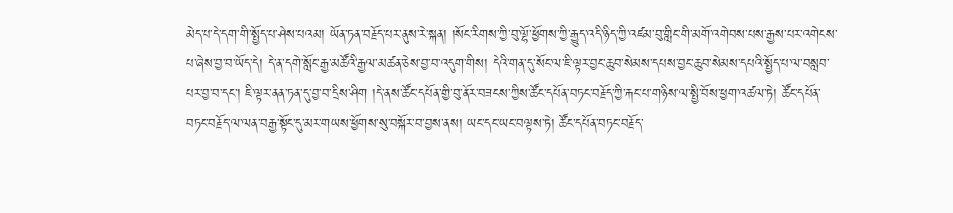མེད་པ་དེ་དག་གི་སྤྱོད་པ་ཤེས་པའམ། ཡོན་ཏན་བརྗོད་པར་ནུས་རེ་སྐན། །སོང་རིགས་ཀྱི་བུ་ལྷོ་ཕྱོགས་ཀྱི་རྒྱུད་འདི་ཉིད་ཀྱི་འཛམ་བུ་གླིང་གི་མགོ་འགེབས་པས་རྒྱས་པར་འགེངས་པ་ཞེས་བྱ་བ་ཡོད་དེ། དེ་ན་དགེ་སློང་རྒྱ་མཚོའི་རྒྱལ་མཚན་ཅེས་བྱ་བ་འདུག་གིས། དེའི་གན་དུ་སོང་ལ་ཇི་ལྟར་བྱང་ཆུབ་སེམས་དཔས་བྱང་ཆུབ་སེམས་དཔའི་སྤྱོད་པ་ལ་བསླབ་པར་བྱ་བ་དང་། ཇི་ལྟར་ནན་ཏན་དུ་བྱ་བ་དྲིས་ཤིག །དེ་ནས་ཚོང་དཔོན་གྱི་བུ་ནོར་བཟངས་ཀྱིས་ཚོང་དཔོན་བཏང་བརྗོད་ཀྱི་རྐང་པ་གཉིས་ལ་སྤྱི་བོས་ཕྱག་འཚལ་ཏེ། ཚོང་དཔོན་བཏང་བརྗོད་ལ་ལན་བརྒྱ་སྟོང་དུ་མར་གཡས་ཕྱོགས་སུ་བསྐོར་བ་བྱས་ནས། ཡང་དང་ཡང་བལྟས་ཏེ། ཚོང་དཔོན་བཏང་བརྗོད་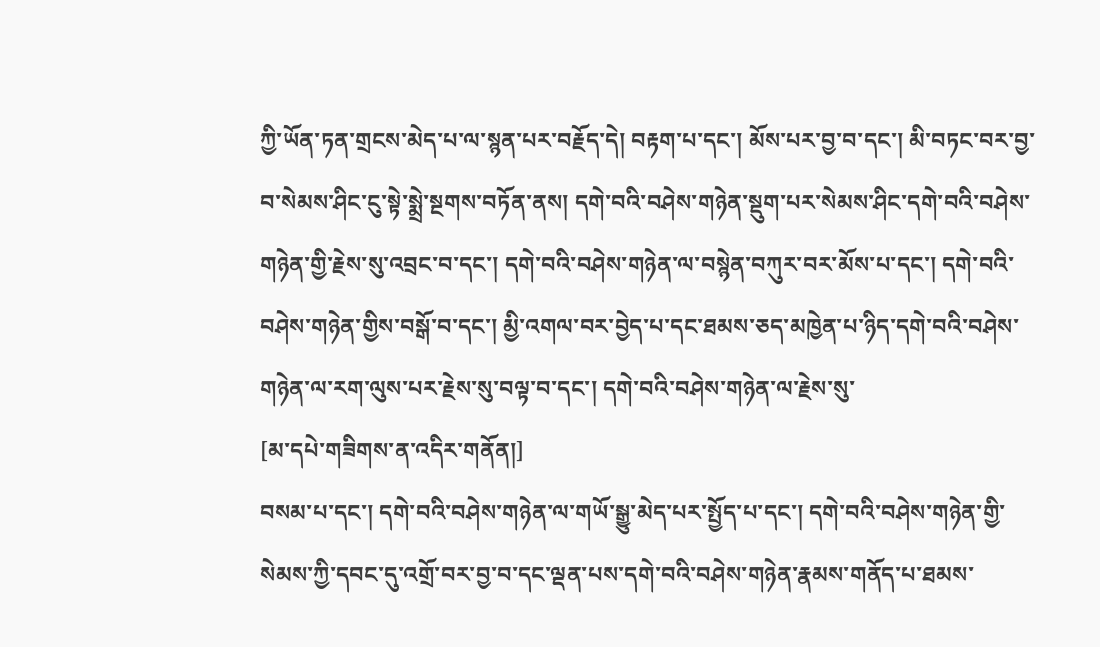ཀྱི་ཡོན་ཏན་གྲངས་མེད་པ་ལ་སྙན་པར་བརྗོད་དེ། བརྟག་པ་དང་། མོས་པར་བྱ་བ་དང་། མི་བཏང་བར་བྱ་བ་སེམས་ཤིང་ངུ་སྟེ་སྨྲེ་སྔགས་བཏོན་ནས། དགེ་བའི་བཤེས་གཉེན་སྡུག་པར་སེམས་ཤིང་དགེ་བའི་བཤེས་གཉེན་གྱི་རྗེས་སུ་འབྲང་བ་དང་། དགེ་བའི་བཤེས་གཉེན་ལ་བསྙེན་བཀུར་བར་མོས་པ་དང་། དགེ་བའི་བཤེས་གཉེན་གྱིས་བསྒོ་བ་དང་། མྱི་འགལ་བར་བྱེད་པ་དང་ཐམས་ཅད་མཁྱེན་པ་ཉིད་དགེ་བའི་བཤེས་གཉེན་ལ་རག་ལུས་པར་རྗེས་སུ་བལྟ་བ་དང་། དགེ་བའི་བཤེས་གཉེན་ལ་རྗེས་སུ་
[མ་དཔེ་གཟིགས་ན་འདིར་གནོན།]
བསམ་པ་དང་། དགེ་བའི་བཤེས་གཉེན་ལ་གཡོ་སྒྱུ་མེད་པར་སྤྱོད་པ་དང་། དགེ་བའི་བཤེས་གཉེན་གྱི་སེམས་ཀྱི་དབང་དུ་འགྲོ་བར་བྱ་བ་དང་ལྡན་པས་དགེ་བའི་བཤེས་གཉེན་རྣམས་གནོད་པ་ཐམས་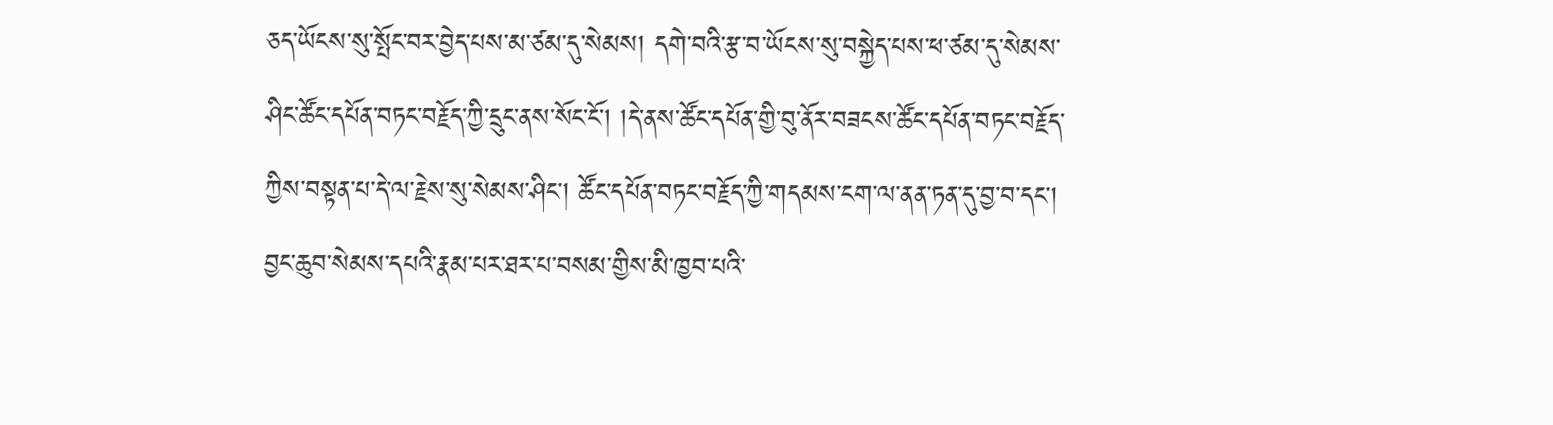ཅད་ཡོངས་སུ་སྤོང་བར་བྱེད་པས་མ་ཙམ་དུ་སེམས། དགེ་བའི་རྩ་བ་ཡོངས་སུ་བསྐྱེད་པས་ཕ་ཙམ་དུ་སེམས་ཤིང་ཚོང་དཔོན་བཏང་བརྗོད་ཀྱི་དྲུང་ནས་སོང་ངོ་། །དེ་ནས་ཚོང་དཔོན་གྱི་བུ་ནོར་བཟངས་ཚོང་དཔོན་བཏང་བརྗོད་ཀྱིས་བསྟན་པ་དེ་ལ་རྗེས་སུ་སེམས་ཤིང་། ཚོང་དཔོན་བཏང་བརྗོད་ཀྱི་གདམས་ངག་ལ་ནན་ཏན་དུ་བྱ་བ་དང་། བྱང་ཆུབ་སེམས་དཔའི་རྣམ་པར་ཐར་པ་བསམ་གྱིས་མི་ཁྱབ་པའི་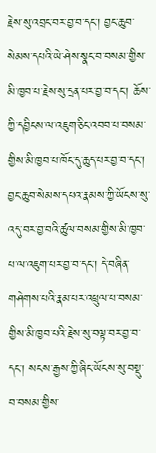རྗེས་སུ་འབྲང་བར་བྱ་བ་དང་། བྱང་ཆུབ་སེམས་དཔའི་ཡེ་ཤེས་སྣང་བ་བསམ་གྱིས་མི་ཁྱབ་པ་རྗེས་སུ་དྲན་པར་བྱ་བ་དང་། ཆོས་ཀྱི་དབྱིངས་ལ་འཇུག་ཅིང་འབབ་པ་བསམ་གྱིས་མི་ཁྱབ་པ་ཁོང་དུ་ཆུད་པར་བྱ་བ་དང་། བྱང་ཆུབ་སེམས་དཔའ་རྣམས་ཀྱི་ཡོངས་སུ་འདུ་བར་བྱ་བའི་ཚུལ་བསམ་གྱིས་མི་ཁྱབ་པ་ལ་འཇུག་པར་བྱ་བ་དང་། དེ་བཞིན་གཤེགས་པའི་རྣམ་པར་འཕྲུལ་པ་བསམ་གྱིས་མི་ཁྱབ་པའི་རྗེས་སུ་བལྟ་བར་བྱ་བ་དང་། སངས་རྒྱས་ཀྱི་ཞིང་ཡོངས་སུ་བསྡུ་བ་བསམ་གྱིས་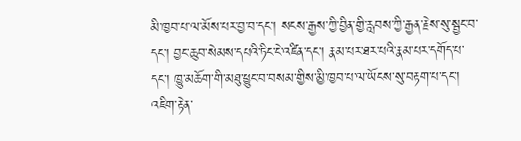མི་ཁྱབ་པ་ལ་མོས་པར་བྱ་བ་དང་། སངས་རྒྱས་ཀྱི་བྱིན་གྱི་རླབས་ཀྱི་རྒྱན་རྗེས་སུ་སྦྱང་བ་དང་། བྱང་ཆུབ་སེམས་དཔའི་ཏིང་ངེ་འཛིན་དང་། རྣམ་པར་ཐར་པའི་རྣམ་པར་དགོད་པ་དང་། ཁྱུ་མཆོག་གི་མཐུ་ཕྱུང་བ་བསམ་གྱིས་མྱི་ཁྱབ་པ་ལ་ཡོངས་སུ་བརྟག་པ་དང་། འཇིག་རྟེན་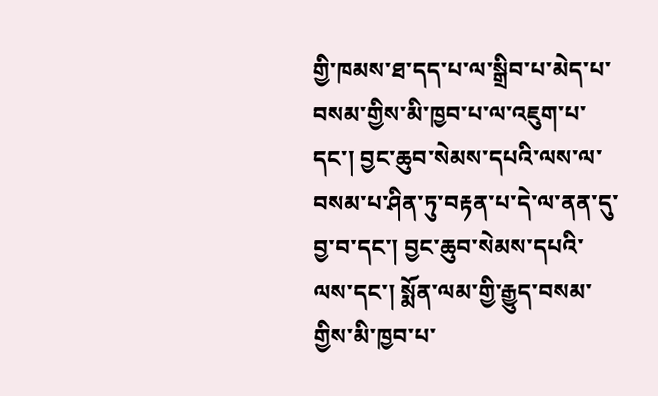གྱི་ཁམས་ཐ་དད་པ་ལ་སྒྲིབ་པ་མེད་པ་བསམ་གྱིས་མི་ཁྱབ་པ་ལ་འཇུག་པ་དང་། བྱང་ཆུབ་སེམས་དཔའི་ལས་ལ་བསམ་པ་ཤིན་ཏུ་བརྟན་པ་དེ་ལ་ནན་དུ་བྱ་བ་དང་། བྱང་ཆུབ་སེམས་དཔའི་ལས་དང་། སྨོན་ལམ་གྱི་རྒྱུད་བསམ་གྱིས་མི་ཁྱབ་པ་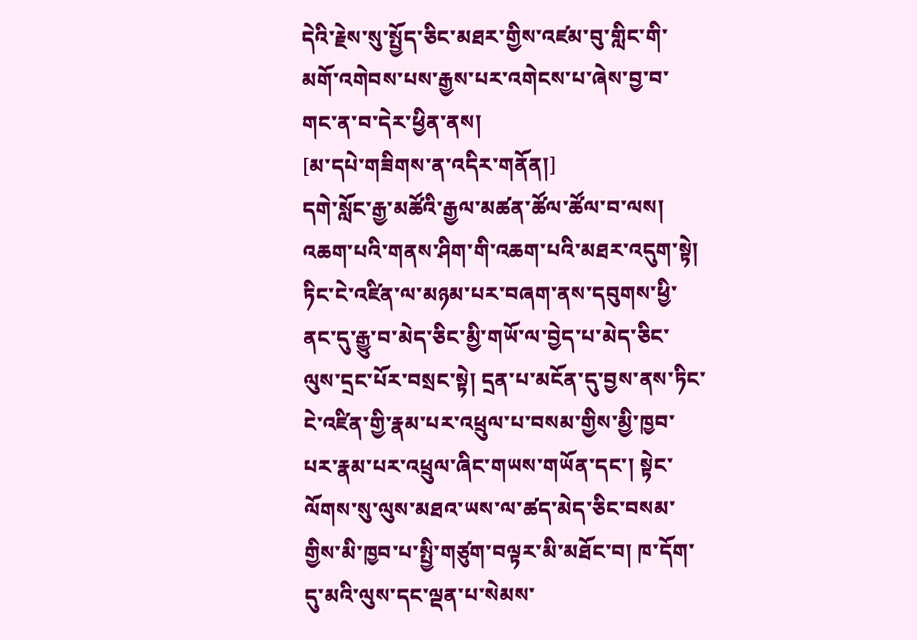དེའི་རྗེས་སུ་སྤྱོད་ཅིང་མཐར་གྱིས་འཛམ་བུ་གླིང་གི་མགོ་འགེབས་པས་རྒྱས་པར་འགེངས་པ་ཞེས་བྱ་བ་གང་ན་བ་དེར་ཕྱིན་ནས།
[མ་དཔེ་གཟིགས་ན་འདིར་གནོན།]
དགེ་སློང་རྒྱ་མཚོའི་རྒྱལ་མཚན་ཚོལ་ཚོལ་བ་ལས། འཆག་པའི་གནས་ཤིག་གི་འཆག་པའི་མཐར་འདུག་སྟེ། ཏིང་ངེ་འཛིན་ལ་མཉམ་པར་བཞག་ནས་དབུགས་ཕྱི་ནང་དུ་རྒྱུ་བ་མེད་ཅིང་མྱི་གཡོ་ལ་བྱེད་པ་མེད་ཅིང་ལུས་དྲང་པོར་བསྲང་སྟེ། དྲན་པ་མངོན་དུ་བྱས་ནས་ཏིང་ངེ་འཛིན་གྱི་རྣམ་པར་འཕྲུལ་པ་བསམ་གྱིས་མྱི་ཁྱབ་པར་རྣམ་པར་འཕྲུལ་ཞིང་གཡས་གཡོན་དང་། སྟེང་ལོགས་སུ་ལུས་མཐའ་ཡས་ལ་ཚད་མེད་ཅིང་བསམ་གྱིས་མི་ཁྱབ་པ་སྤྱི་གཙུག་བལྟར་མི་མཐོང་བ། ཁ་དོག་དུ་མའི་ལུས་དང་ལྡན་པ་སེམས་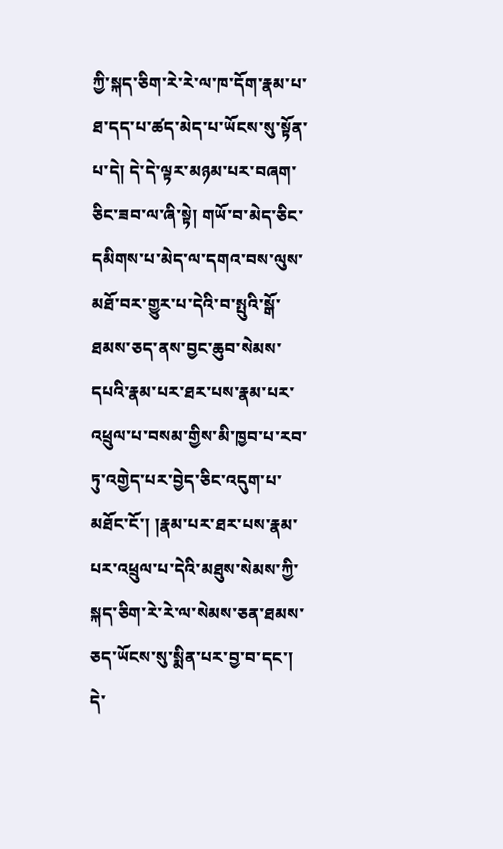ཀྱི་སྐད་ཅིག་རེ་རེ་ལ་ཁ་དོག་རྣམ་པ་ཐ་དད་པ་ཚད་མེད་པ་ཡོངས་སུ་སྟོན་པ་དེ། དེ་དེ་ལྟར་མཉམ་པར་བཞག་ཅིང་ཟབ་ལ་ཞི་སྟེ། གཡོ་བ་མེད་ཅིང་དམིགས་པ་མེད་ལ་དགའ་བས་ལུས་མཐོ་བར་གྱུར་པ་དེའི་བ་སྤུའི་སྒོ་ཐམས་ཅད་ནས་བྱང་ཆུབ་སེམས་དཔའི་རྣམ་པར་ཐར་པས་རྣམ་པར་འཕྲུལ་པ་བསམ་གྱིས་མི་ཁྱབ་པ་རབ་ཏུ་འགྱེད་པར་བྱེད་ཅིང་འདུག་པ་མཐོང་ངོ་། །རྣམ་པར་ཐར་པས་རྣམ་པར་འཕྲུལ་པ་དེའི་མཐུས་སེམས་ཀྱི་སྐད་ཅིག་རེ་རེ་ལ་སེམས་ཅན་ཐམས་ཅད་ཡོངས་སུ་སྨིན་པར་བྱ་བ་དང་། དེ་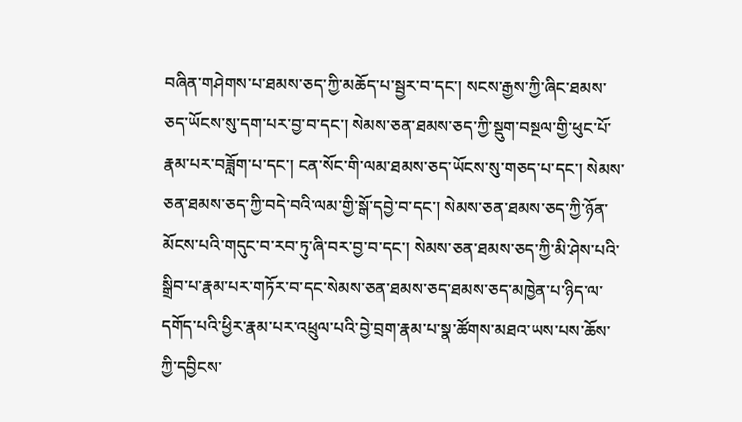བཞིན་གཤེགས་པ་ཐམས་ཅད་ཀྱི་མཆོད་པ་སྦྱར་བ་དང་། སངས་རྒྱས་ཀྱི་ཞིང་ཐམས་ཅད་ཡོངས་སུ་དག་པར་བྱ་བ་དང་། སེམས་ཅན་ཐམས་ཅད་ཀྱི་སྡུག་བསྔལ་གྱི་ཕུང་པོ་རྣམ་པར་བཟློག་པ་དང་། ངན་སོང་གི་ལམ་ཐམས་ཅད་ཡོངས་སུ་གཅད་པ་དང་། སེམས་ཅན་ཐམས་ཅད་ཀྱི་བདེ་བའི་ལམ་གྱི་སྒོ་དབྱེ་བ་དང་། སེམས་ཅན་ཐམས་ཅད་ཀྱི་ཉོན་མོངས་པའི་གདུང་བ་རབ་ཏུ་ཞི་བར་བྱ་བ་དང་། སེམས་ཅན་ཐམས་ཅད་ཀྱི་མི་ཤེས་པའི་སྒྲིབ་པ་རྣམ་པར་གཏོར་བ་དང་སེམས་ཅན་ཐམས་ཅད་ཐམས་ཅད་མཁྱེན་པ་ཉིད་ལ་དགོད་པའི་ཕྱིར་རྣམ་པར་འཕྲུལ་པའི་བྱེ་བྲག་རྣམ་པ་སྣ་ཚོགས་མཐའ་ཡས་པས་ཆོས་ཀྱི་དབྱིངས་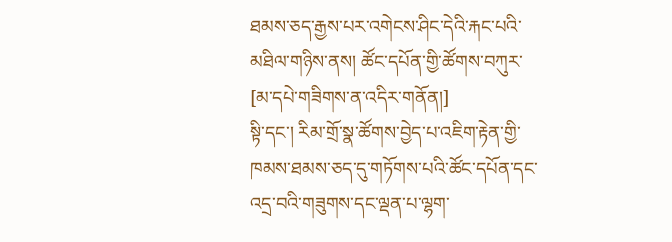ཐམས་ཅད་རྒྱས་པར་འགེངས་ཤིང་དེའི་རྐང་པའི་མཐིལ་གཉིས་ནས། ཚོང་དཔོན་གྱི་ཚོགས་བཀུར་
[མ་དཔེ་གཟིགས་ན་འདིར་གནོན།]
སྟི་དང་། རིམ་གྲོ་སྣ་ཚོགས་བྱེད་པ་འཇིག་རྟེན་གྱི་ཁམས་ཐམས་ཅད་དུ་གཏོགས་པའི་ཚོང་དཔོན་དང་འདྲ་བའི་གཟུགས་དང་ལྡན་པ་ལྷག་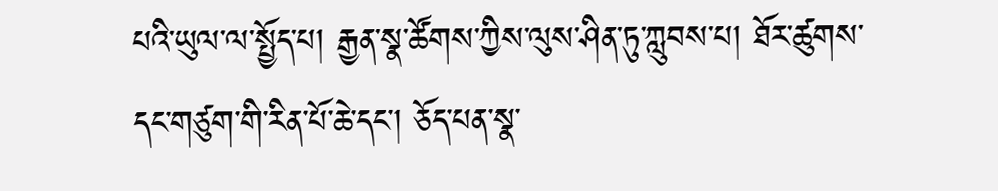པའི་ཡུལ་ལ་སྤྱོད་པ། རྒྱན་སྣ་ཚོགས་ཀྱིས་ལུས་ཤིན་ཏུ་ཀླུབས་པ། ཐོར་ཚུགས་དང་གཙུག་གི་རིན་པོ་ཆེ་དང་། ཅོད་པན་སྣ་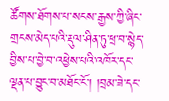ཚོགས་ཐོགས་པ་སངས་རྒྱས་ཀྱི་ཞིང་གྲངས་མེད་པའི་རྡུལ་ཤིན་ཏུ་ཕྲ་བ་སྙེད་བྱིས་པ་བྱེ་བ་འཕྱེས་པའི་འཁོར་དང་ལྡན་པ་བྱུང་བ་མཐོང་ངོ་། །བྲམ་ཟེ་དང་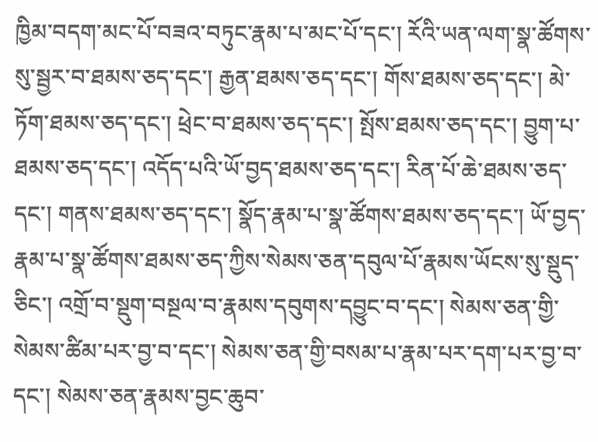ཁྱིམ་བདག་མང་པོ་བཟའ་བཏུང་རྣམ་པ་མང་པོ་དང་། རོའི་ཡན་ལག་སྣ་ཚོགས་སུ་སྦྱར་བ་ཐམས་ཅད་དང་། རྒྱན་ཐམས་ཅད་དང་། གོས་ཐམས་ཅད་དང་། མེ་ཏོག་ཐམས་ཅད་དང་། ཕྲེང་བ་ཐམས་ཅད་དང་། སྤོས་ཐམས་ཅད་དང་། བྱུག་པ་ཐམས་ཅད་དང་། འདོད་པའི་ཡོ་བྱད་ཐམས་ཅད་དང་། རིན་པོ་ཆེ་ཐམས་ཅད་དང་། གནས་ཐམས་ཅད་དང་། སྣོད་རྣམ་པ་སྣ་ཚོགས་ཐམས་ཅད་དང་། ཡོ་བྱད་རྣམ་པ་སྣ་ཚོགས་ཐམས་ཅད་ཀྱིས་སེམས་ཅན་དབུལ་པོ་རྣམས་ཡོངས་སུ་སྡུད་ཅིང་། འགྲོ་བ་སྡུག་བསྔལ་བ་རྣམས་དབུགས་དབྱུང་བ་དང་། སེམས་ཅན་གྱི་སེམས་ཚིམ་པར་བྱ་བ་དང་། སེམས་ཅན་གྱི་བསམ་པ་རྣམ་པར་དག་པར་བྱ་བ་དང་། སེམས་ཅན་རྣམས་བྱང་ཆུབ་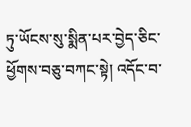ཏུ་ཡོངས་སུ་སྨིན་པར་བྱེད་ཅིང་ཕྱོགས་བཅུ་བཀང་སྟེ། འདོང་བ་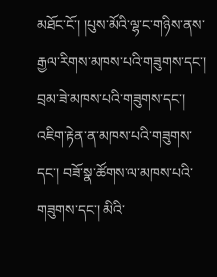མཐོང་ངོ་། །པུས་མོའི་ལྷ་ང་གཉིས་ནས་རྒྱལ་རིགས་མཁས་པའི་གཟུགས་དང་། བྲམ་ཟེ་མཁས་པའི་གཟུགས་དང་། འཇིག་རྟེན་ན་མཁས་པའི་གཟུགས་དང་། བཟོ་སྣ་ཚོགས་ལ་མཁས་པའི་གཟུགས་དང་། མིའི་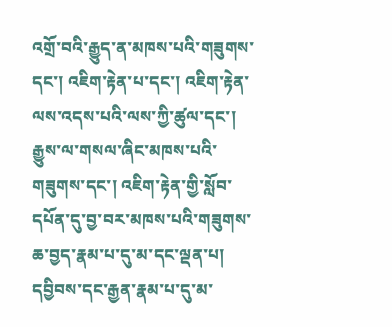འགྲོ་བའི་རྒྱུད་ན་མཁས་པའི་གཟུགས་དང་། འཇིག་རྟེན་པ་དང་། འཇིག་རྟེན་ལས་འདས་པའི་ལས་ཀྱི་ཚུལ་དང་། རྒྱུས་ལ་གསལ་ཞིང་མཁས་པའི་གཟུགས་དང་། འཇིག་རྟེན་གྱི་སློབ་དཔོན་དུ་བྱ་བར་མཁས་པའི་གཟུགས་ཆ་བྱད་རྣམ་པ་དུ་མ་དང་ལྡན་པ། དབྱིབས་དང་རྒྱན་རྣམ་པ་དུ་མ་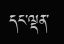དང་ལྡན་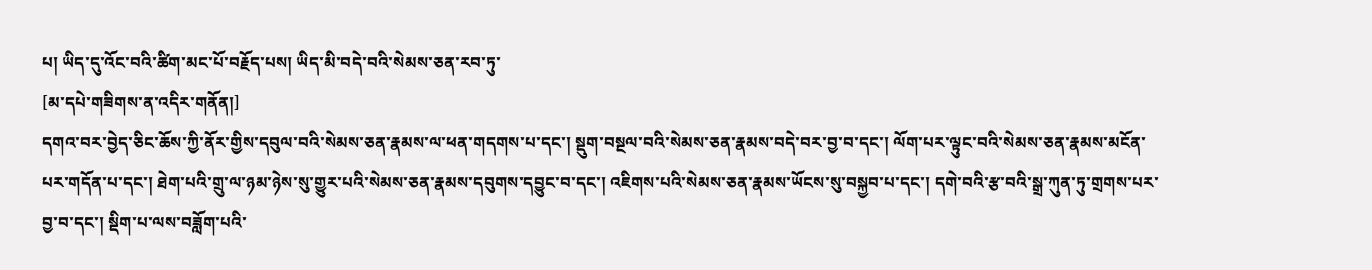པ། ཡིད་དུ་འོང་བའི་ཚིག་མང་པོ་བརྗོད་པས། ཡིད་མི་བདེ་བའི་སེམས་ཅན་རབ་ཏུ་
[མ་དཔེ་གཟིགས་ན་འདིར་གནོན།]
དགའ་བར་བྱེད་ཅིང་ཆོས་ཀྱི་ནོར་གྱིས་དབུལ་བའི་སེམས་ཅན་རྣམས་ལ་ཕན་གདགས་པ་དང་། སྡུག་བསྔལ་བའི་སེམས་ཅན་རྣམས་བདེ་བར་བྱ་བ་དང་། ལོག་པར་ལྟུང་བའི་སེམས་ཅན་རྣམས་མངོན་པར་གདོན་པ་དང་། ཐེག་པའི་གྲུ་ལ་ཉམ་ཉེས་སུ་གྱུར་པའི་སེམས་ཅན་རྣམས་དབུགས་དབྱུང་བ་དང་། འཇིགས་པའི་སེམས་ཅན་རྣམས་ཡོངས་སུ་བསྐྱབ་པ་དང་། དགེ་བའི་རྩ་བའི་སྒྲ་ཀུན་ཏུ་གྲགས་པར་བྱ་བ་དང་། སྡིག་པ་ལས་བཟློག་པའི་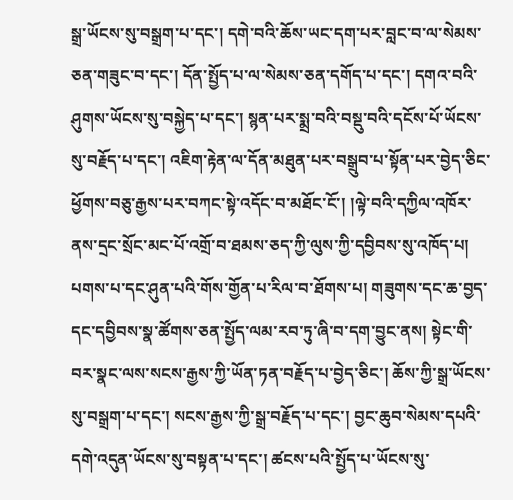སྒྲ་ཡོངས་སུ་བསྒྲག་པ་དང་། དགེ་བའི་ཆོས་ཡང་དག་པར་བླང་བ་ལ་སེམས་ཅན་གཟུང་བ་དང་། དོན་སྤྱོད་པ་ལ་སེམས་ཅན་དགོད་པ་དང་། དགའ་བའི་ཤུགས་ཡོངས་སུ་བསྐྱེད་པ་དང་། སྙན་པར་སྨྲ་བའི་བསྡུ་བའི་དངོས་པོ་ཡོངས་སུ་བརྗོད་པ་དང་། འཇིག་རྟེན་ལ་དོན་མཐུན་པར་བསྒྲུབ་པ་སྟོན་པར་བྱེད་ཅིང་ཕྱོགས་བཅུ་རྒྱས་པར་བཀང་སྟེ་འདོང་བ་མཐོང་ངོ་། །ལྟེ་བའི་དཀྱིལ་འཁོར་ནས་དྲང་སྲོང་མང་པོ་འགྲོ་བ་ཐམས་ཅད་ཀྱི་ལུས་ཀྱི་དབྱིབས་སུ་འཁོད་པ། པགས་པ་དང་ཤུན་པའི་གོས་གྱོན་པ་རིལ་བ་ཐོགས་པ། གཟུགས་དང་ཆ་བྱད་དང་དབྱིབས་སྣ་ཚོགས་ཅན་སྤྱོད་ལམ་རབ་ཏུ་ཞི་བ་དག་བྱུང་ནས། སྟེང་གི་བར་སྣང་ལས་སངས་རྒྱས་ཀྱི་ཡོན་ཏན་བརྗོད་པ་བྱེད་ཅིང་། ཆོས་ཀྱི་སྒྲ་ཡོངས་སུ་བསྒྲག་པ་དང་། སངས་རྒྱས་ཀྱི་སྒྲ་བརྗོད་པ་དང་། བྱང་ཆུབ་སེམས་དཔའི་དགེ་འདུན་ཡོངས་སུ་བསྟན་པ་དང་། ཚངས་པའི་སྤྱོད་པ་ཡོངས་སུ་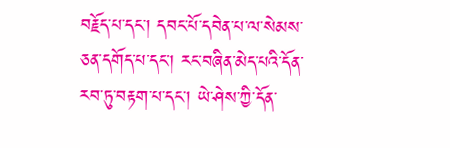བརྗོད་པ་དང་། དབང་པོ་དབེན་པ་ལ་སེམས་ཅན་དགོད་པ་དང་། རང་བཞིན་མེད་པའི་དོན་རབ་ཏུ་བརྟག་པ་དང་། ཡེ་ཤེས་ཀྱི་དོན་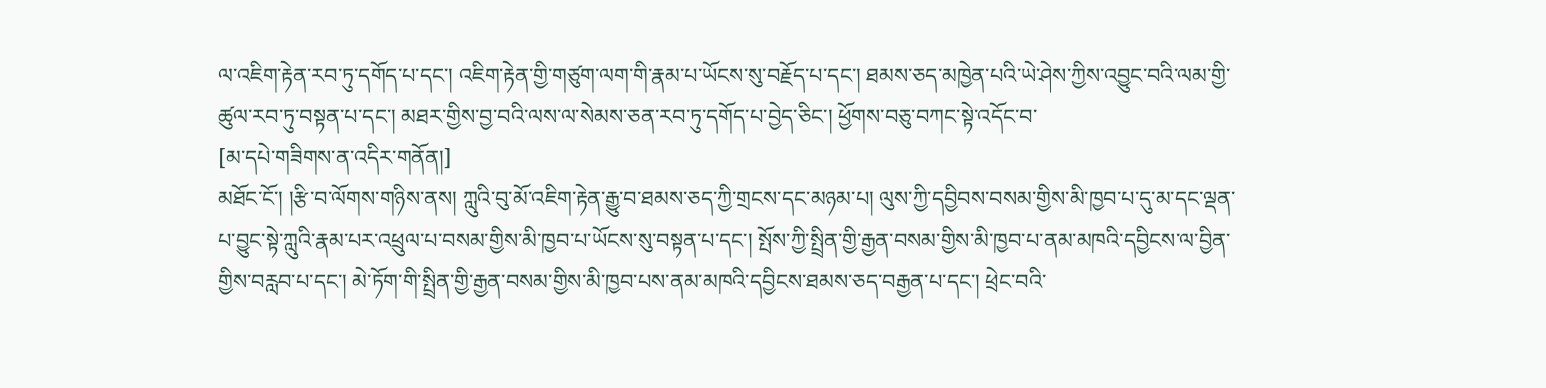ལ་འཇིག་རྟེན་རབ་ཏུ་དགོད་པ་དང་། འཇིག་རྟེན་གྱི་གཙུག་ལག་གི་རྣམ་པ་ཡོངས་སུ་བརྗོད་པ་དང་། ཐམས་ཅད་མཁྱེན་པའི་ཡེ་ཤེས་ཀྱིས་འབྱུང་བའི་ལམ་གྱི་ཚུལ་རབ་ཏུ་བསྟན་པ་དང་། མཐར་གྱིས་བྱ་བའི་ལས་ལ་སེམས་ཅན་རབ་ཏུ་དགོད་པ་བྱེད་ཅིང་། ཕྱོགས་བཅུ་བཀང་སྟེ་འདོང་བ་
[མ་དཔེ་གཟིགས་ན་འདིར་གནོན།]
མཐོང་ངོ་། །རྩི་བ་ལོགས་གཉིས་ནས། ཀླུའི་བུ་མོ་འཇིག་རྟེན་རྒྱུ་བ་ཐམས་ཅད་ཀྱི་གྲངས་དང་མཉམ་པ། ལུས་ཀྱི་དབྱིབས་བསམ་གྱིས་མི་ཁྱབ་པ་དུ་མ་དང་ལྡན་པ་བྱུང་སྟེ་ཀླུའི་རྣམ་པར་འཕྲུལ་པ་བསམ་གྱིས་མི་ཁྱབ་པ་ཡོངས་སུ་བསྟན་པ་དང་། སྤོས་ཀྱི་སྤྲིན་གྱི་རྒྱན་བསམ་གྱིས་མི་ཁྱབ་པ་ནམ་མཁའི་དབྱིངས་ལ་བྱིན་གྱིས་བརླབ་པ་དང་། མེ་ཏོག་གི་སྤྲིན་གྱི་རྒྱན་བསམ་གྱིས་མི་ཁྱབ་པས་ནམ་མཁའི་དབྱིངས་ཐམས་ཅད་བརྒྱན་པ་དང་། ཕྲེང་བའི་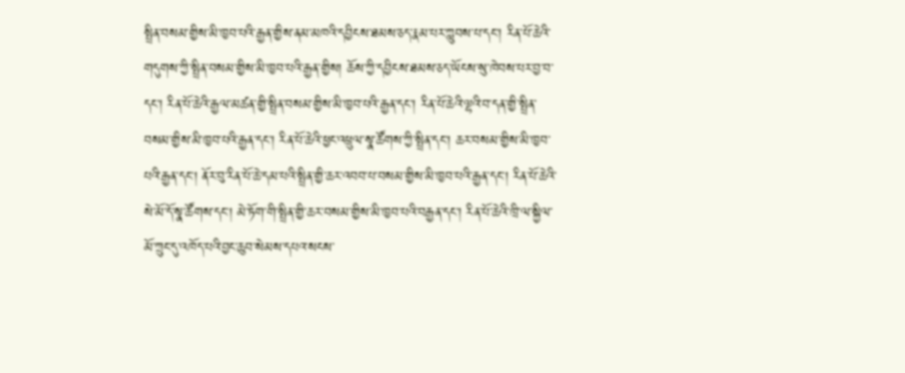སྤྲིན་བསམ་གྱིས་མི་ཁྱབ་པའི་རྒྱན་གྱིས་ནམ་མཁའི་དབྱིངས་ཐམས་ཅད་རྣམ་པར་ཀླུབས་པ་དང་། རིན་པོ་ཆེའི་གདུགས་ཀྱི་སྤྲིན་བསམ་གྱིས་མི་ཁྱབ་པའི་རྒྱན་གྱིས། ཆོས་ཀྱི་དབྱིངས་ཐམས་ཅད་ཡོངས་སུ་ཁེབས་པར་བྱ་བ་དང་། རིན་པོ་ཆེའི་རྒྱལ་མཚན་གྱི་སྤྲིན་བསམ་གྱིས་མི་ཁྱབ་པའི་རྒྱན་དང་། རིན་པོ་ཆེའི་ལྷའི་བ་དན་གྱི་སྤྲིན་བསམ་གྱིས་མི་ཁྱབ་པའི་རྒྱན་དང་། རིན་པོ་ཆེའི་ཕྱང་འཕྲུལ་སྣ་ཚོགས་ཀྱི་སྤྲིན་དང་། ཆར་བསམ་གྱིས་མི་ཁྱབ་པའི་རྒྱན་དང་། ནོར་བུ་རིན་པོ་ཆེ་དམ་པའི་སྤྲིན་གྱི་ཆར་འབབ་པ་བསམ་གྱིས་མི་ཁྱབ་པའི་རྒྱན་དང་། རིན་པོ་ཆེའི་སེ་མོ་དོ་སྣ་ཚོགས་དང་། མེ་ཏོག་གི་སྤྲིན་གྱི་ཆར་བསམ་གྱིས་མི་ཁྱབ་པའི་བརྒྱན་དང་། རིན་པོ་ཆེའི་ཁྲི་ལ་སྐྱིལ་མོ་ཀྲུང་དུ་འཁོད་པའི་བྱང་ཆུབ་སེམས་དཔའ་སངས་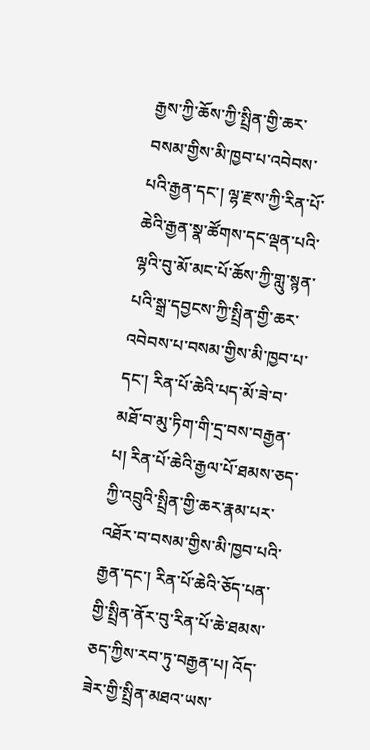རྒྱས་ཀྱི་ཆོས་ཀྱི་སྤྲིན་གྱི་ཆར་བསམ་གྱིས་མི་ཁྱབ་པ་འབེབས་པའི་རྒྱན་དང་། ལྷ་རྫས་ཀྱི་རིན་པོ་ཆེའི་རྒྱན་སྣ་ཚོགས་དང་ལྡན་པའི་ལྷའི་བུ་མོ་མང་པོ་ཆོས་ཀྱི་གླུ་སྙན་པའི་སྒྲ་དབྱངས་ཀྱི་སྤྲིན་གྱི་ཆར་འབེབས་པ་བསམ་གྱིས་མི་ཁྱབ་པ་དང་། རིན་པོ་ཆེའི་པད་མོ་ཟེ་བ་མཐོ་བ་མུ་ཏིག་གི་དྲ་བས་བརྒྱན་པ། རིན་པོ་ཆེའི་རྒྱལ་པོ་ཐམས་ཅད་ཀྱི་འབྲུའི་སྤྲིན་གྱི་ཆར་རྣམ་པར་འཐོར་བ་བསམ་གྱིས་མི་ཁྱབ་པའི་རྒྱན་དང་། རིན་པོ་ཆེའི་ཅོད་པན་གྱི་སྤྲིན་ནོར་བུ་རིན་པོ་ཆེ་ཐམས་ཅད་ཀྱིས་རབ་ཏུ་བརྒྱན་པ། འོད་ཟེར་གྱི་སྤྲིན་མཐའ་ཡས་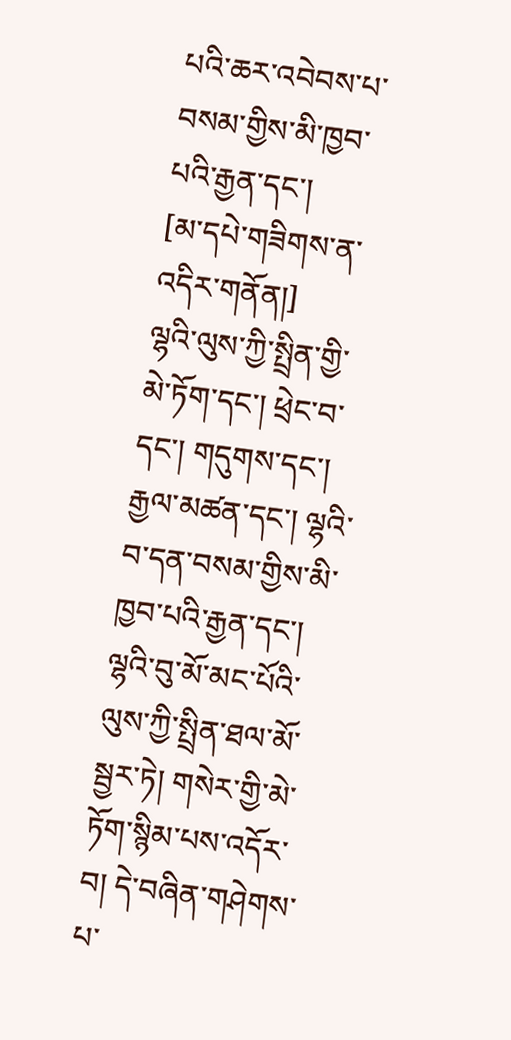པའི་ཆར་འབེབས་པ་བསམ་གྱིས་མི་ཁྱབ་པའི་རྒྱན་དང་།
[མ་དཔེ་གཟིགས་ན་འདིར་གནོན།]
ལྷའི་ལུས་ཀྱི་སྤྲིན་གྱི་མེ་ཏོག་དང་། ཕྲེང་བ་དང་། གདུགས་དང་། རྒྱལ་མཚན་དང་། ལྷའི་བ་དན་བསམ་གྱིས་མི་ཁྱབ་པའི་རྒྱན་དང་། ལྷའི་བུ་མོ་མང་པོའི་ལུས་ཀྱི་སྤྲིན་ཐལ་མོ་སྦྱར་ཏེ། གསེར་གྱི་མེ་ཏོག་སྙིམ་པས་འདོར་བ། དེ་བཞིན་གཤེགས་པ་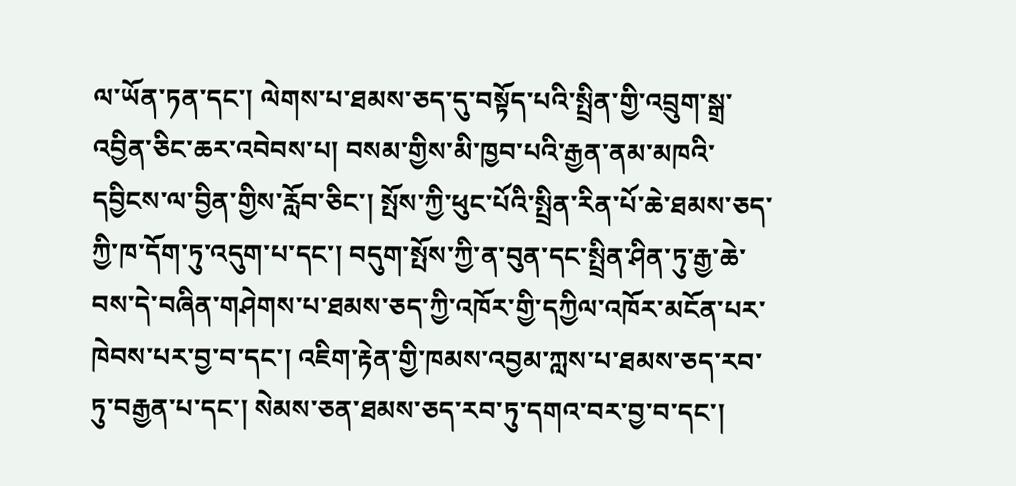ལ་ཡོན་ཏན་དང་། ལེགས་པ་ཐམས་ཅད་དུ་བསྟོད་པའི་སྤྲིན་གྱི་འབྲུག་སྒྲ་འབྱིན་ཅིང་ཆར་འབེབས་པ། བསམ་གྱིས་མི་ཁྱབ་པའི་རྒྱན་ནམ་མཁའི་དབྱིངས་ལ་བྱིན་གྱིས་རློབ་ཅིང་། སྤོས་ཀྱི་ཕུང་པོའི་སྤྲིན་རིན་པོ་ཆེ་ཐམས་ཅད་ཀྱི་ཁ་དོག་ཏུ་འདུག་པ་དང་། བདུག་སྤོས་ཀྱི་ན་བུན་དང་སྤྲིན་ཤིན་ཏུ་རྒྱ་ཆེ་བས་དེ་བཞིན་གཤེགས་པ་ཐམས་ཅད་ཀྱི་འཁོར་གྱི་དཀྱིལ་འཁོར་མངོན་པར་ཁེབས་པར་བྱ་བ་དང་། འཇིག་རྟེན་གྱི་ཁམས་འབྱམ་ཀླས་པ་ཐམས་ཅད་རབ་ཏུ་བརྒྱན་པ་དང་། སེམས་ཅན་ཐམས་ཅད་རབ་ཏུ་དགའ་བར་བྱ་བ་དང་།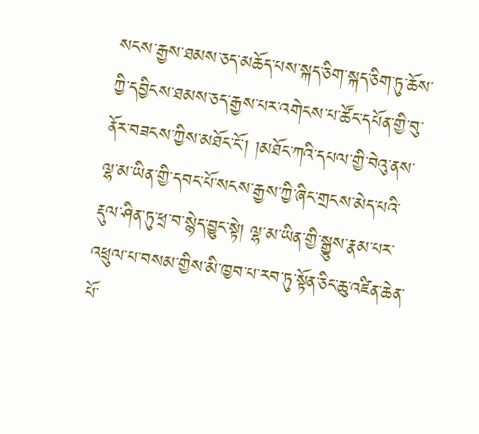སངས་རྒྱས་ཐམས་ཅད་མཆོད་པས་སྐད་ཅིག་སྐད་ཅིག་ཏུ་ཆོས་ཀྱི་དབྱིངས་ཐམས་ཅད་རྒྱས་པར་འགེངས་པ་ཚོང་དཔོན་གྱི་བུ་ནོར་བཟངས་ཀྱིས་མཐོང་ངོ་། །མཐོང་ཀའི་དཔལ་གྱི་བེའུ་ནས་ལྷ་མ་ཡིན་གྱི་དབང་པོ་སངས་རྒྱས་ཀྱི་ཞིང་གྲངས་མེད་པའི་རྡུལ་ཤིན་ཏུ་ཕྲ་བ་སྙེད་བྱུང་སྟེ། ལྷ་མ་ཡིན་གྱི་སྒྱུས་རྣམ་པར་འཕྲུལ་པ་བསམ་གྱིས་མི་ཁྱབ་པ་རབ་ཏུ་སྟོན་ཅིང་ཆུ་འཛིན་ཆེན་པོ་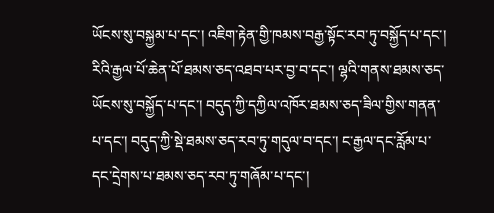ཡོངས་སུ་བསྐྱམ་པ་དང་། འཇིག་རྟེན་གྱི་ཁམས་བརྒྱ་སྟོང་རབ་ཏུ་བསྐྱོད་པ་དང་། རིའི་རྒྱལ་པོ་ཆེན་པོ་ཐམས་ཅད་འཐབ་པར་བྱ་བ་དང་། ལྷའི་གནས་ཐམས་ཅད་ཡོངས་སུ་བསྐྱོད་པ་དང་། བདུད་ཀྱི་དཀྱིལ་འཁོར་ཐམས་ཅད་ཟིལ་གྱིས་གནན་པ་དང་། བདུད་ཀྱི་སྡེ་ཐམས་ཅད་རབ་ཏུ་གདུལ་བ་དང་། ང་རྒྱལ་དང་རློམ་པ་དང་དྲེགས་པ་ཐམས་ཅད་རབ་ཏུ་གཞོམ་པ་དང་།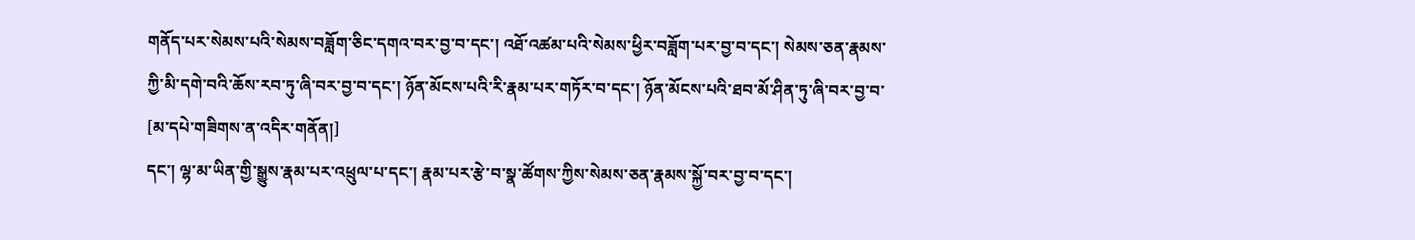གནོད་པར་སེམས་པའི་སེམས་བཟློག་ཅིང་དགའ་བར་བྱ་བ་དང་། འཐོ་འཚམ་པའི་སེམས་ཕྱིར་བཟློག་པར་བྱ་བ་དང་། སེམས་ཅན་རྣམས་ཀྱི་མི་དགེ་བའི་ཆོས་རབ་ཏུ་ཞི་བར་བྱ་བ་དང་། ཉོན་མོངས་པའི་རི་རྣམ་པར་གཏོར་བ་དང་། ཉོན་མོངས་པའི་ཐབ་མོ་ཤིན་ཏུ་ཞི་བར་བྱ་བ་
[མ་དཔེ་གཟིགས་ན་འདིར་གནོན།]
དང་། ལྷ་མ་ཡིན་གྱི་སྒྱུས་རྣམ་པར་འཕྲུལ་པ་དང་། རྣམ་པར་རྩེ་བ་སྣ་ཚོགས་ཀྱིས་སེམས་ཅན་རྣམས་སྐྱོ་བར་བྱ་བ་དང་།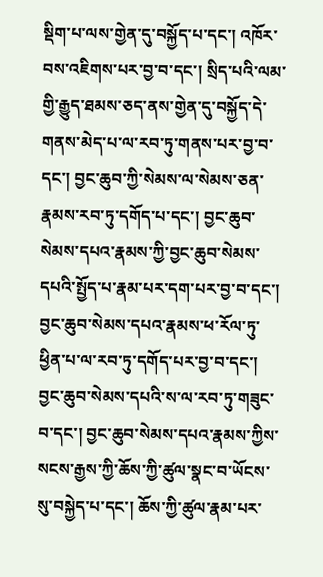སྡིག་པ་ལས་གྱེན་དུ་བསྐྱོད་པ་དང་། འཁོར་བས་འཇིགས་པར་བྱ་བ་དང་། སྲིད་པའི་ལམ་གྱི་རྒྱུད་ཐམས་ཅད་ནས་གྱེན་དུ་བསྐྱོད་དེ་གནས་མེད་པ་ལ་རབ་ཏུ་གནས་པར་བྱ་བ་དང་། བྱང་ཆུབ་ཀྱི་སེམས་ལ་སེམས་ཅན་རྣམས་རབ་ཏུ་དགོད་པ་དང་། བྱང་ཆུབ་སེམས་དཔའ་རྣམས་ཀྱི་བྱང་ཆུབ་སེམས་དཔའི་སྤྱོད་པ་རྣམ་པར་དག་པར་བྱ་བ་དང་། བྱང་ཆུབ་སེམས་དཔའ་རྣམས་ཕ་རོལ་ཏུ་ཕྱིན་པ་ལ་རབ་ཏུ་དགོད་པར་བྱ་བ་དང་། བྱང་ཆུབ་སེམས་དཔའི་ས་ལ་རབ་ཏུ་གཟུང་བ་དང་། བྱང་ཆུབ་སེམས་དཔའ་རྣམས་ཀྱིས་སངས་རྒྱས་ཀྱི་ཆོས་ཀྱི་ཚུལ་སྣང་བ་ཡོངས་སུ་བསྐྱེད་པ་དང་། ཆོས་ཀྱི་ཚུལ་རྣམ་པར་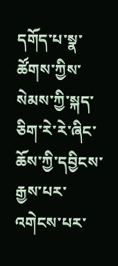དགོད་པ་སྣ་ཚོགས་ཀྱིས་སེམས་ཀྱི་སྐད་ཅིག་རེ་རེ་ཞིང་ཆོས་ཀྱི་དབྱིངས་རྒྱས་པར་འགེངས་པར་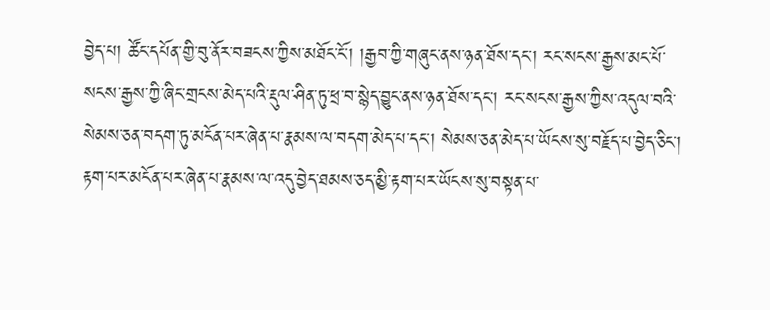བྱེད་པ། ཚོང་དཔོན་གྱི་བུ་ནོར་བཟངས་ཀྱིས་མཐོང་ངོ་། །རྒྱབ་ཀྱི་གཞུང་ནས་ཉན་ཐོས་དང་། རང་སངས་རྒྱས་མང་པོ་སངས་རྒྱས་ཀྱི་ཞིང་གྲངས་མེད་པའི་རྡུལ་ཤིན་ཏུ་ཕྲ་བ་སྙེད་བྱུང་ནས་ཉན་ཐོས་དང་། རང་སངས་རྒྱས་ཀྱིས་འདུལ་བའི་སེམས་ཅན་བདག་ཏུ་མངོན་པར་ཞེན་པ་རྣམས་ལ་བདག་མེད་པ་དང་། སེམས་ཅན་མེད་པ་ཡོངས་སུ་བརྗོད་པ་བྱེད་ཅིང་། རྟག་པར་མངོན་པར་ཞེན་པ་རྣམས་ལ་འདུ་བྱེད་ཐམས་ཅད་མྱི་རྟག་པར་ཡོངས་སུ་བསྟན་པ་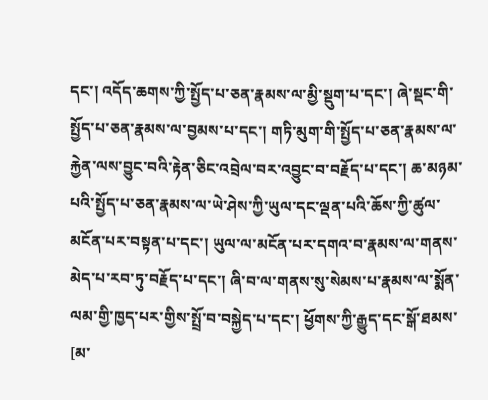དང་། འདོད་ཆགས་ཀྱི་སྤྱོད་པ་ཅན་རྣམས་ལ་མྱི་སྡུག་པ་དང་། ཞེ་སྡང་གི་སྤྱོད་པ་ཅན་རྣམས་ལ་བྱམས་པ་དང་། གཏི་མུག་གི་སྤྱོད་པ་ཅན་རྣམས་ལ་རྐྱེན་ལས་བྱུང་བའི་རྟེན་ཅིང་འབྲེལ་བར་འབྱུང་བ་བརྗོད་པ་དང་། ཆ་མཉམ་པའི་སྤྱོད་པ་ཅན་རྣམས་ལ་ཡེ་ཤེས་ཀྱི་ཡུལ་དང་ལྡན་པའི་ཆོས་ཀྱི་ཚུལ་མངོན་པར་བསྟན་པ་དང་། ཡུལ་ལ་མངོན་པར་དགའ་བ་རྣམས་ལ་གནས་མེད་པ་རབ་ཏུ་བརྗོད་པ་དང་། ཞི་བ་ལ་གནས་སུ་སེམས་པ་རྣམས་ལ་སྨོན་ལམ་གྱི་ཁྱད་པར་གྱིས་སྤྲོ་བ་བསྐྱེད་པ་དང་། ཕྱོགས་ཀྱི་རྒྱུད་དང་སྒོ་ཐམས་
[མ་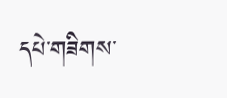དཔེ་གཟིགས་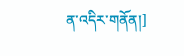ན་འདིར་གནོན།]